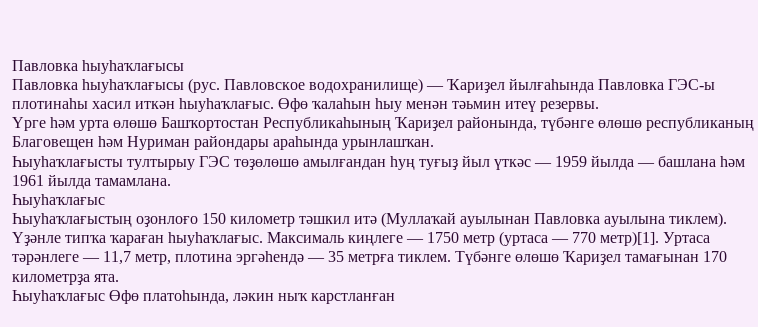Павловка һыуһаҡлағысы
Павловка һыуһаҡлағысы (рус. Павловское водохранилище) — Ҡариҙел йылғаһында Павловка ГЭС-ы плотинаһы хасил иткән һыуһаҡлағыс. Өфө ҡалаһын һыу менән тәьмин итеү резервы.
Үрге һәм урта өлөшө Башҡортостан Республикаһының Ҡариҙел районында, түбәнге өлөшө республиканың Благовещен һәм Нуриман райондары араһында урынлашҡан.
Һыуһаҡлағысты тултырыу ГЭС төҙөлөшө амылғандан һуң туғыҙ йыл үткәс — 1959 йылда — башлана һәм 1961 йылда тамамлана.
Һыуһаҡлағыс
Һыуһаҡлағыстың оҙонлоғо 150 километр тәшкил итә (Муллаҡай ауылынан Павловка ауылына тиклем). Үҙәнле типҡа ҡараған һыуһаҡлағыс. Максималь киңлеге — 1750 метр (уртаса — 770 метр)[1]. Уртаса тәрәнлеге — 11,7 метр, плотина эргәһендә — 35 метрға тиклем. Түбәнге өлөшө Ҡариҙел тамағынан 170 километрҙа ята.
Һыуһаҡлағыс Өфө платоһында, ләкин ныҡ карстланған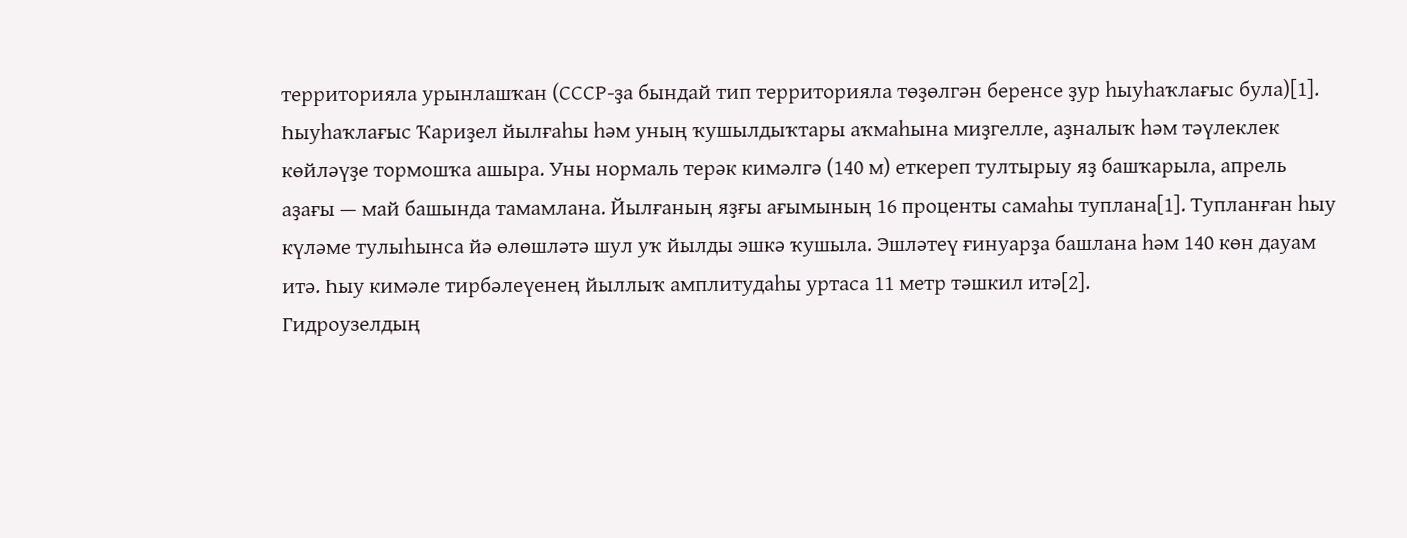территорияла урынлашҡан (СССР-ҙа бындай тип территорияла төҙөлгән беренсе ҙур һыуһаҡлағыс була)[1].
Һыуһаҡлағыс Ҡариҙел йылғаһы һәм уның ҡушылдыҡтары аҡмаһына миҙгелле, аҙналыҡ һәм тәүлеклек көйләүҙе тормошҡа ашыра. Уны нормаль терәк кимәлгә (140 м) еткереп тултырыу яҙ башҡарыла, апрель аҙағы — май башында тамамлана. Йылғаның яҙғы ағымының 16 проценты самаһы туплана[1]. Тупланған һыу күләме тулыһынса йә өлөшләтә шул уҡ йылды эшкә ҡушыла. Эшләтеү ғинуарҙа башлана һәм 140 көн дауам итә. Һыу кимәле тирбәлеүенең йыллыҡ амплитудаһы уртаса 11 метр тәшкил итә[2].
Гидроузелдың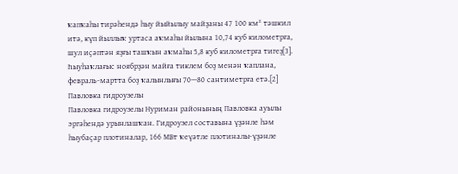ҡапҡаһы тирәһендә һыу йыйылыу майҙаны 47 100 км² тәшкил итә, күп йыллыҡ уртаса аҡмаһы йылына 10,74 куб километрға, шул иҫәптән яҙғы ташҡын аҡмаһы 5,8 куб километрға тигеҙ[3].
Һыуһаҡлағыс ноябрҙән майға тиклем боҙ менән ҡаплана, февраль-мартта боҙ ҡалынлығы 70—80 сантиметрға етә.[2]
Павловка гидроузелы
Павловка гидроузелы Нуриман районының Павловка ауылы эргәһендә урынлашҡан. Гидроузел составына үҙәнле һәм һыубаҫар плотиналар, 166 МВт ҡеүәтле плотиналы-үҙәнле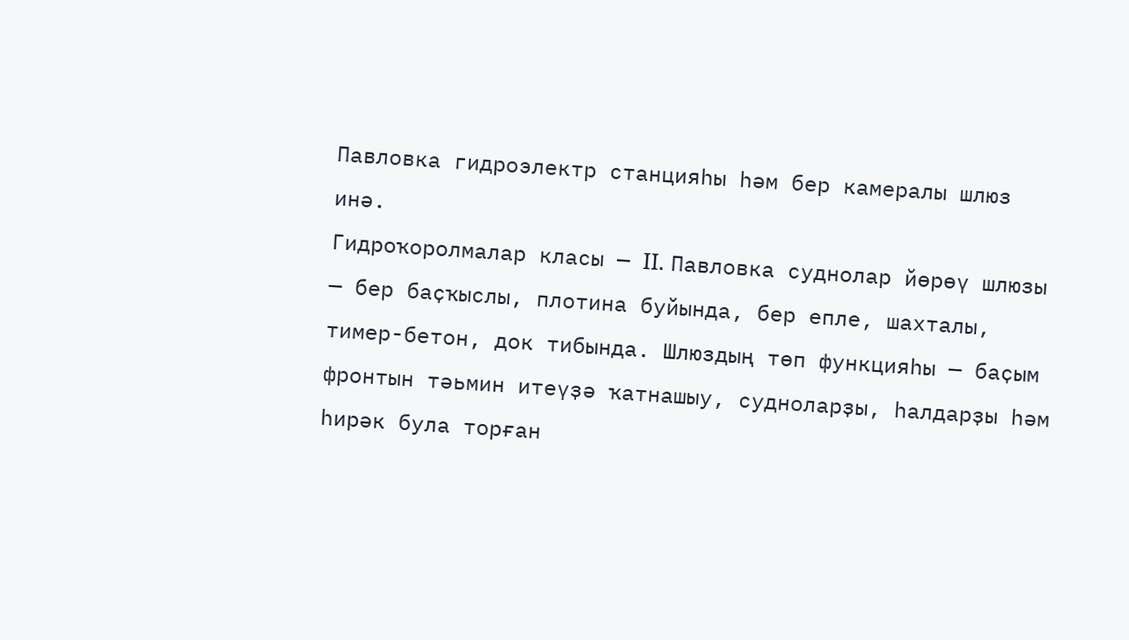Павловка гидроэлектр станцияһы һәм бер камералы шлюз инә.
Гидроҡоролмалар класы — II. Павловка суднолар йөрөү шлюзы — бер баҫҡыслы, плотина буйында, бер епле, шахталы, тимер-бетон, док тибында. Шлюздың төп функцияһы — баҫым фронтын тәьмин итеүҙә ҡатнашыу, судноларҙы, һалдарҙы һәм һирәк була торған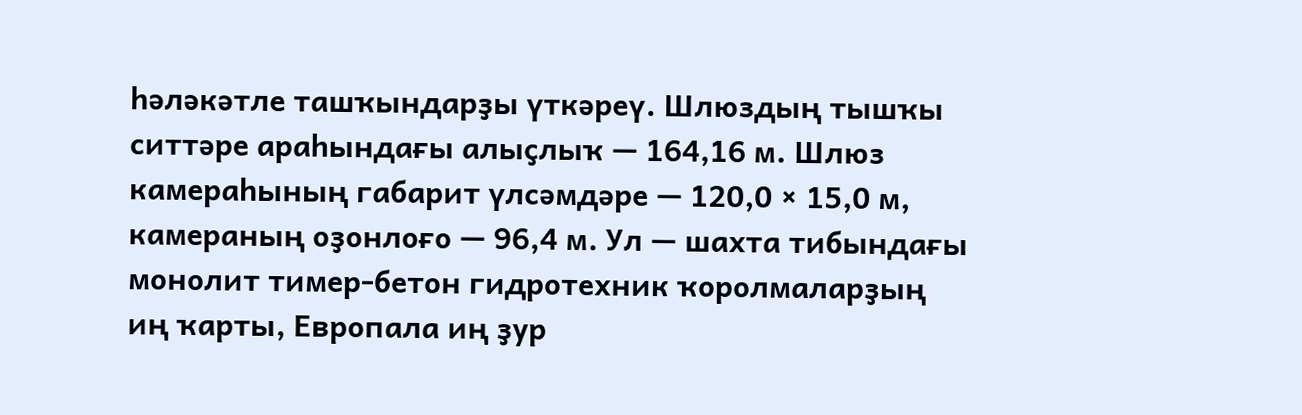һәләкәтле ташҡындарҙы үткәреү. Шлюздың тышҡы ситтәре араһындағы алыҫлыҡ — 164,16 м. Шлюз камераһының габарит үлсәмдәре — 120,0 × 15,0 м, камераның оҙонлоғо — 96,4 м. Ул — шахта тибындағы монолит тимер-бетон гидротехник ҡоролмаларҙың иң ҡарты, Европала иң ҙур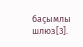баҫымлы шлюз[3].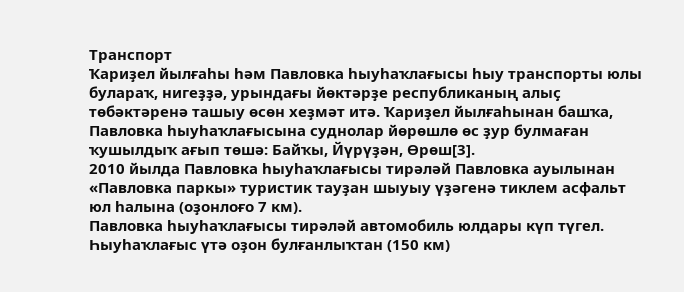Транспорт
Ҡариҙел йылғаһы һәм Павловка һыуһаҡлағысы һыу транспорты юлы булараҡ, нигеҙҙә, урындағы йөктәрҙе республиканың алыҫ төбәктәренә ташыу өсөн хеҙмәт итә. Ҡариҙел йылғаһынан башҡа, Павловка һыуһаҡлағысына суднолар йөрөшлө өс ҙур булмаған ҡушылдыҡ ағып төшә: Байҡы, Йүрүҙән, Өрөш[3].
2010 йылда Павловка һыуһаҡлағысы тирәләй Павловка ауылынан «Павловка паркы» туристик тауҙан шыуыу үҙәгенә тиклем асфальт юл һалына (оҙонлоғо 7 км).
Павловка һыуһаҡлағысы тирәләй автомобиль юлдары күп түгел. Һыуһаҡлағыс үтә оҙон булғанлыҡтан (150 км)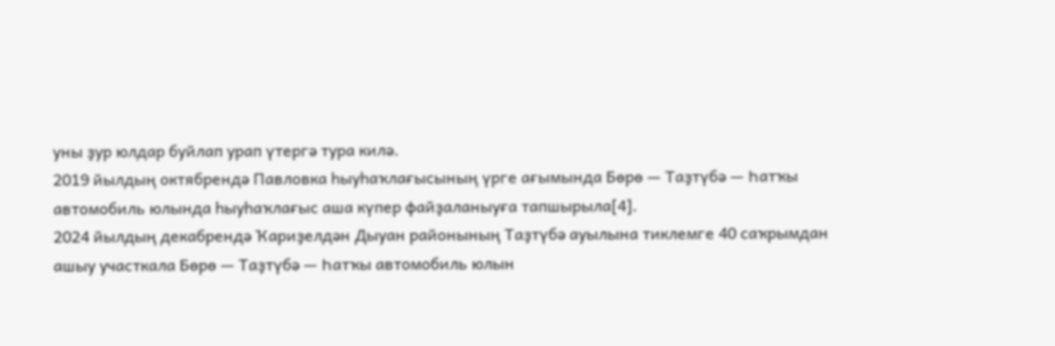уны ҙур юлдар буйлап урап үтергә тура килә.
2019 йылдың октябрендә Павловка һыуһаҡлағысының үрге ағымында Бөрө — Таҙтүбә — Һатҡы автомобиль юлында һыуһаҡлағыс аша күпер файҙаланыуға тапшырыла[4].
2024 йылдың декабрендә Ҡариҙелдән Дыуан районының Таҙтүбә ауылына тиклемге 40 саҡрымдан ашыу участкала Бөрө — Таҙтүбә — Һатҡы автомобиль юлын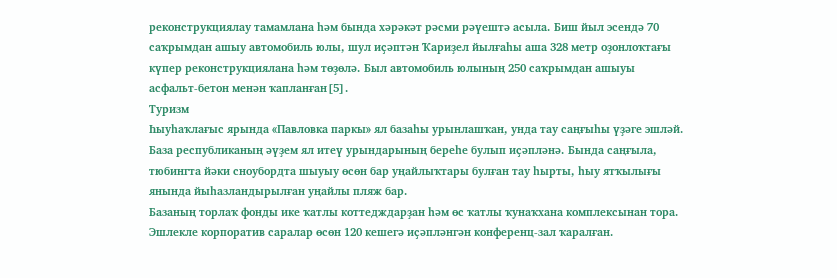реконструкциялау тамамлана һәм бында хәрәкәт рәсми рәүештә асыла. Биш йыл эсендә 70 саҡрымдан ашыу автомобиль юлы, шул иҫәптән Ҡариҙел йылғаһы аша 328 метр оҙонлоҡтағы күпер реконструкциялана һәм төҙөлә. Был автомобиль юлының 250 саҡрымдан ашыуы асфальт-бетон менән ҡапланған[5].
Туризм
Һыуһаҡлағыс ярында «Павловка паркы» ял базаһы урынлашҡан, унда тау саңғыһы үҙәге эшләй. База республиканың әүҙем ял итеү урындарының береһе булып иҫәпләнә. Бында саңғыла, тюбингта йәки сноубордта шыуыу өсөн бар уңайлыҡтары булған тау һырты, һыу ятҡылығы янында йыһазландырылған уңайлы пляж бар.
Базаның торлаҡ фонды ике ҡатлы коттедждарҙан һәм өс ҡатлы ҡунаҡхана комплексынан тора. Эшлекле корпоратив саралар өсөн 120 кешегә иҫәпләнгән конференц-зал ҡаралған.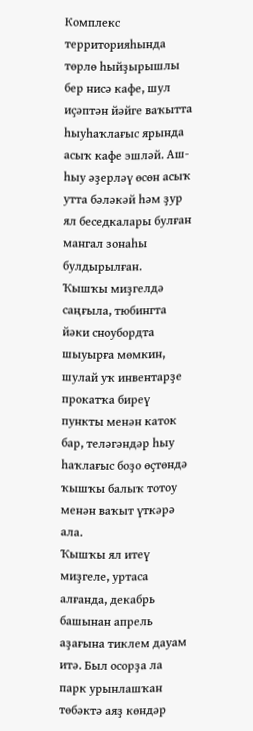Комплекс территорияһында төрлө һыйҙырышлы бер нисә кафе, шул иҫәптән йәйге ваҡытта һыуһаҡлағыс ярында асыҡ кафе эшләй. Аш-һыу әҙерләү өсөн асыҡ утта бәләкәй һәм ҙур ял беседкалары булған мангал зонаһы булдырылған.
Ҡышҡы миҙгелдә саңғыла, тюбингта йәки сноубордта шыуырға мөмкин, шулай уҡ инвентарҙе прокатҡа биреү пункты менән каток бар, теләгәндәр һыу һаҡлағыс боҙо өҫтөндә ҡышҡы балыҡ тотоу менән ваҡыт үткәрә ала.
Ҡышҡы ял итеү миҙгеле, уртаса алғанда, декабрь башынан апрель аҙағына тиклем дауам итә. Был осорҙа ла парк урынлашҡан төбәктә аяҙ көндәр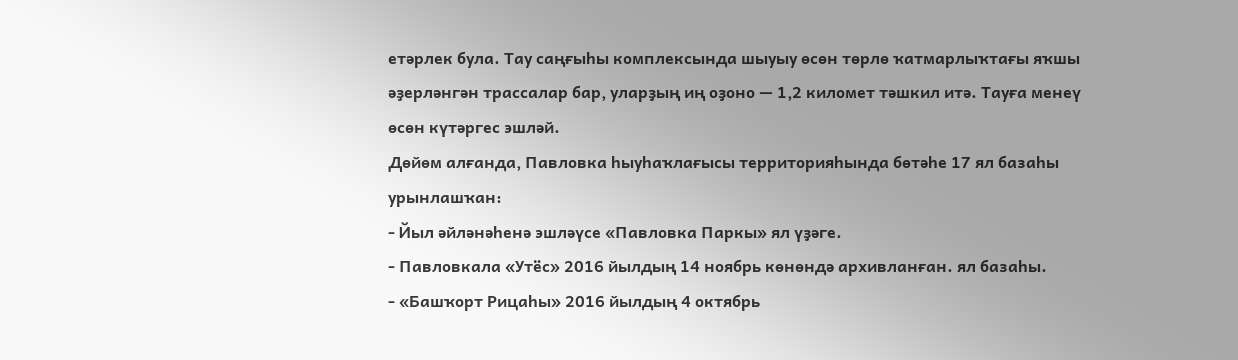етәрлек була. Тау саңғыһы комплексында шыуыу өсөн төрлө ҡатмарлыҡтағы яҡшы әҙерләнгән трассалар бар, уларҙың иң оҙоно — 1,2 километ тәшкил итә. Тауға менеү өсөн күтәргес эшләй.
Дөйөм алғанда, Павловка һыуһаҡлағысы территорияһында бөтәһе 17 ял базаһы урынлашҡан:
- Йыл әйләнәһенә эшләүсе «Павловка Паркы» ял үҙәге.
- Павловкала «Утёс» 2016 йылдың 14 ноябрь көнөндә архивланған. ял базаһы.
- «Башҡорт Рицаһы» 2016 йылдың 4 октябрь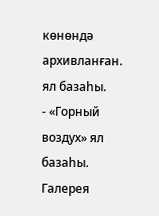көнөндә архивланған. ял базаһы.
- «Горный воздух» ял базаһы.
Галерея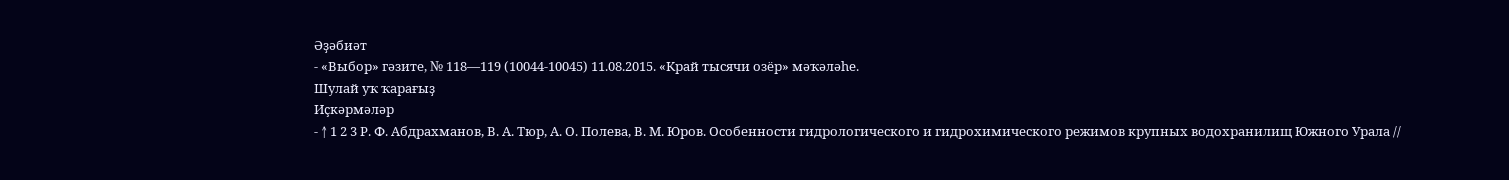Әҙәбиәт
- «Выбор» гәзите, № 118—119 (10044-10045) 11.08.2015. «Край тысячи озёр» мәҡәләһе.
Шулай уҡ ҡарағыҙ
Иҫкәрмәләр
- ↑ 1 2 3 Р. Ф. Абдрахманов, В. А. Тюр, А. О. Полева, В. М. Юров. Особенности гидрологического и гидрохимического режимов крупных водохранилищ Южного Урала //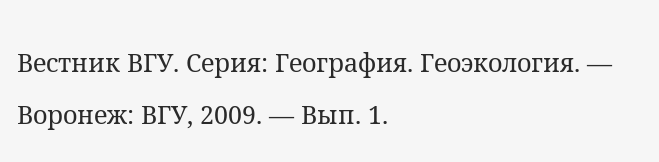Вестник ВГУ. Серия: География. Геоэкология. — Воронеж: ВГУ, 2009. — Вып. 1.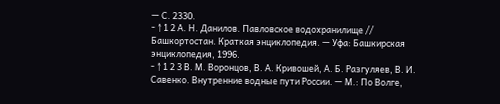— С. 2330.
- ↑ 1 2 А. Н. Данилов. Павловское водохранилище // Башкортостан. Краткая энциклопедия. — Уфа: Башкирская энциклопедия, 1996.
- ↑ 1 2 3 В. М. Воронцов, В. А. Кривошей, А. Б. Разгуляев, В. И. Савенко. Внутренние водные пути России. — М.: По Волге,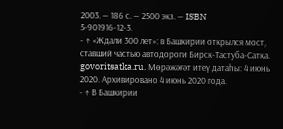2003. — 186 с. — 2500 экз. — ISBN 5-901916-12-3.
- ↑ «Ждали 300 лет»: в Башкирии открылся мост, ставший частью автодороги Бирск-Тастуба-Сатка. govoritsatka.ru. Мөрәжәғәт итеү датаһы: 4 июнь 2020. Архивировано 4 июнь 2020 года.
- ↑ В Башкирии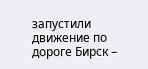запустили движение по дороге Бирск –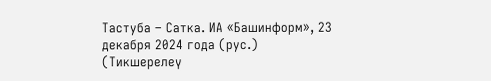Тастуба – Сатка. ИА «Башинформ», 23 декабря 2024 года (рус.) (Тикшерелеү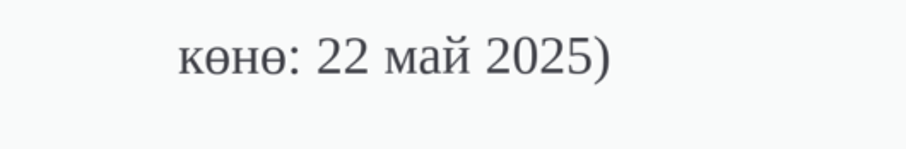көнө: 22 май 2025)